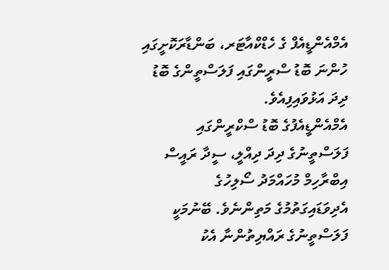އެމްއެންޑީއެފް ގެ ހެޑްކްއާޓަރ، ބަންޑާރަކޮށީގައި ހުންނަ ބޮޑު ސްރީންގައި ފަލަސްތީންގެ ބޮޑު ދިދަ އަޅުވައިފިއެވެ.
އެމްއެންޑީއެފުގެ ބޮޑު ސްކްރީންގައި ފަލަސްތީނުގެ ދިދަ ދިއްލީ، ސީދާ ރައީސް އިބްރާހިމް މުހައްމަދު ސޯލިހުގެ އެދިވަޑައިގަތުމުގެ މަތިންނެވެ. ބޭނުމަކީ ފަލަސްތީނުގެ ރައްޔިތުންނާ އެކު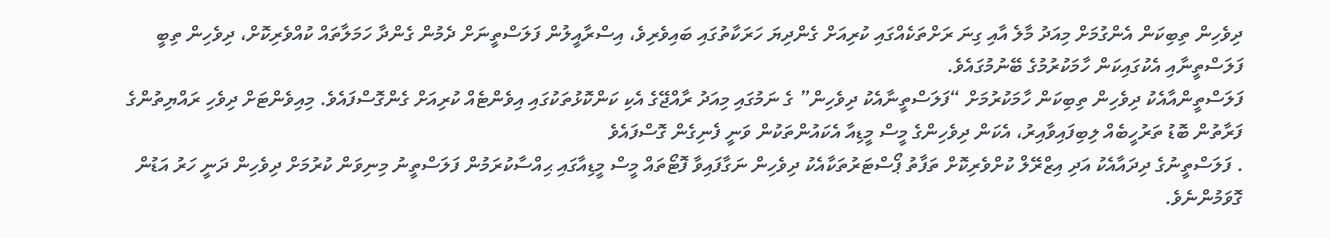ދިވެހިން ތިބިކަން އެންގުމަށް މިއަދު މާލެ އާއި ގިނަ ރަށްތަކެއްގައި ކުރިއަށް ގެންދިޔަ ހަރަކާތުގައި ބައިވެރިވެ، އިސްރާއީލުން ފަލަސްތީނަށް ދެމުން ގެންދާ ހަމަލާތައް ކުއްވެރިކޮށް، ދިވެހިން ތިބީ ފަލަސްތީނާއި އެކުގައިކަން ހާމަކުރުމުގެ ބޭނުމުގައެވެ.
ފަލަސްތީންއާއެކު ދިވެހިން ތިބިކަން ހާމަކުރުމަށް “ފަލަސްތީނާއެކު ދިވެހިން” ގެ ނަމުގައި މިއަދު ރާއްޖޭގެ އެކި ކަންކޮޅުތަކުގައި އިވެންޓެއް ކުރިއަށް ގެންގޮސްފައެވެ. މިއިވެންޓަށް ދިވެހި ރައްޔިތުންގެ ފަރާތުން ބޮޑު ތަރުހީބެއް ލިބިފައިވާއިރު، އެކަން ދިވެހިންގެ މީސް މީޑިއާ އެކައުންތަކުން ވަނީ ފެނިގެން ގޮސްފައެވެ
. ފަލަސްތީނުގެ ދިދައާއެކު އަދި އިޒްރޭލް ކުށްވެރިކޮށް ތަފާތު ޕޯސްޓަރުތަކާއެކު ދިވެހިން ނަގާފައިވާ ފޮޓޯތައް މީސް މީޑިއާގައި ޙިއްސާކުރަމުން ފަލަސްތީނު މިނިވަން ކުރުމަށް ދިވެހިން ދަނީ ހަރު އަޑުން ގޮވަމުންނެވެ.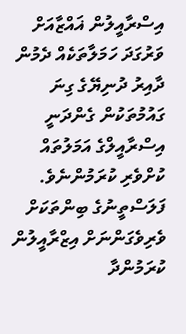އިސްރާއީލުން ޣައްޒާއަށް ވަރުގަދަ ހަމަލާތަކެއް ދެމުން ދާއިރު ދުނިޔޭގެ ގިނަ ގައުމުތަކުން ގެންދަނީ އިސްރާއީލްގެ އަމަލުތައް ކުށްވެރި ކުރަމުންނެވެ.
ފަލަސްތީނުގެ ބިންތަކަށް ވެރިވެގަންނަށް އިޒްރާއީލުން ކުރަމުންދާ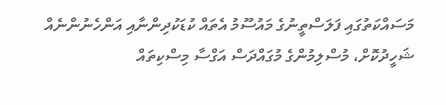މަސައްކަތުގައި ފަލަސްތީނުގެ މައުސޫމު އެތައް ކުޑަކުދިންނާއި އަންހެނުންނެއް ޝަހީދުކޮށް، މުސްލިމުންގެ މުގައްދަސް އަގްސާ މިސްކިތައް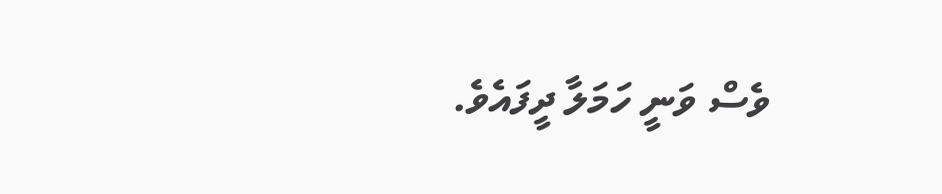ވެސް ވަނީ ހަމަލާ ދީފައެވެ.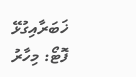ޚަބަރާއިގުޅޭ ފޮޓޯ: މިހާރު